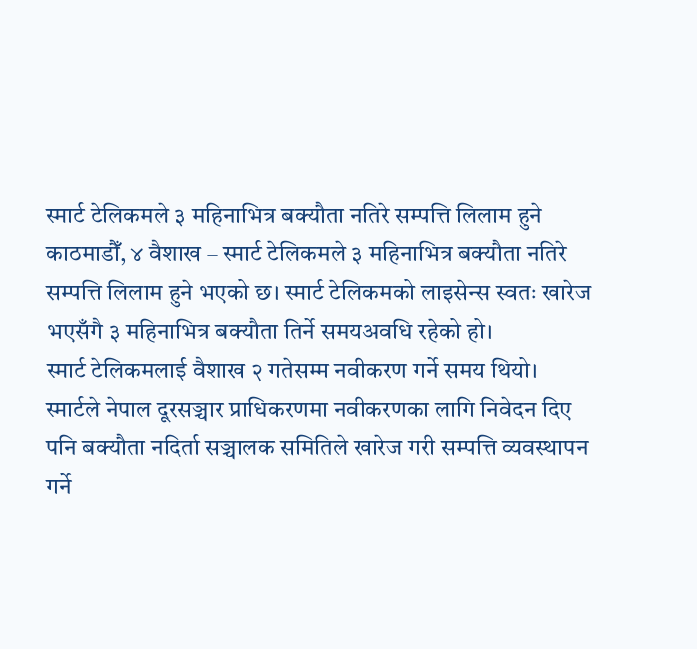स्मार्ट टेलिकमले ३ महिनाभित्र बक्यौता नतिरे सम्पत्ति लिलाम हुने
काठमाडौँ, ४ वैशाख – स्मार्ट टेलिकमले ३ महिनाभित्र बक्यौता नतिरे सम्पत्ति लिलाम हुने भएको छ। स्मार्ट टेलिकमको लाइसेन्स स्वतः खारेज भएसँगै ३ महिनाभित्र बक्यौता तिर्ने समयअवधि रहेको हो।
स्मार्ट टेलिकमलाई वैशाख २ गतेसम्म नवीकरण गर्ने समय थियो। स्मार्टले नेपाल दूरसञ्चार प्राधिकरणमा नवीकरणका लागि निवेदन दिए पनि बक्यौता नदिर्ता सञ्चालक समितिले खारेज गरी सम्पत्ति व्यवस्थापन गर्ने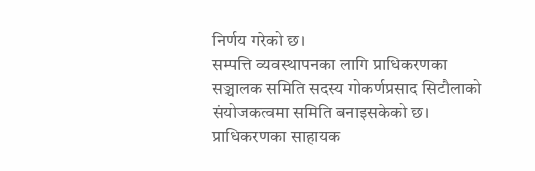निर्णय गरेको छ।
सम्पत्ति व्यवस्थापनका लागि प्राधिकरणका सञ्चालक समिति सदस्य गोकर्णप्रसाद सिटौलाको संयोजकत्वमा समिति बनाइसकेको छ। प्राधिकरणका साहायक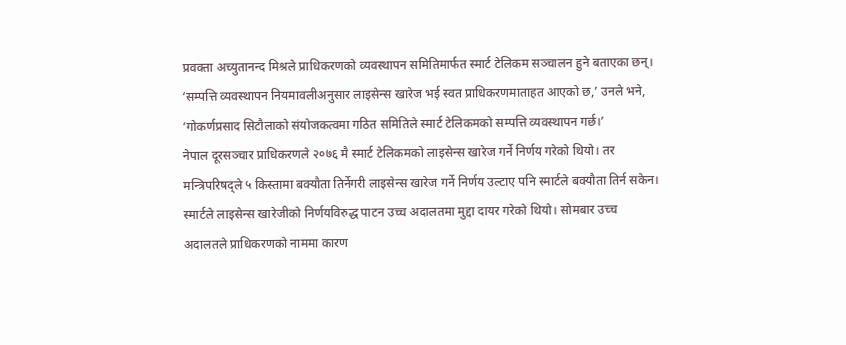प्रवक्ता अच्युतानन्द मिश्रले प्राधिकरणको व्यवस्थापन समितिमार्फत स्मार्ट टेलिकम सञ्चालन हुने बताएका छन्।
‘सम्पत्ति व्यवस्थापन नियमावलीअनुसार लाइसेन्स खारेज भई स्वत प्राधिकरणमाताहत आएको छ,’ उनले भने, ‘गोकर्णप्रसाद सिटौलाको संयोजकत्वमा गठित समितिले स्मार्ट टेलिकमको सम्पत्ति व्यवस्थापन गर्छ।’
नेपाल दूरसञ्चार प्राधिकरणले २०७६ मै स्मार्ट टेलिकमको लाइसेन्स खारेज गर्ने निर्णय गरेको थियो। तर मन्त्रिपरिषद्ले ५ किस्तामा बक्यौता तिर्नेगरी लाइसेन्स खारेज गर्ने निर्णय उल्टाए पनि स्मार्टले बक्यौता तिर्न सकेन।
स्मार्टले लाइसेन्स खारेजीको निर्णयविरुद्ध पाटन उच्च अदालतमा मुद्दा दायर गरेको थियो। सोमबार उच्च अदालतले प्राधिकरणको नाममा कारण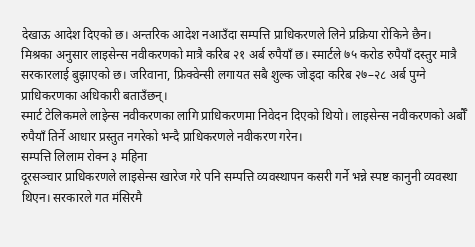देखाऊ आदेश दिएको छ। अन्तरिक आदेश नआउँदा सम्पत्ति प्राधिकरणले लिने प्रक्रिया रोकिने छैन।
मिश्रका अनुसार लाइसेन्स नवीकरणको मात्रै करिब २१ अर्ब रुपैयाँ छ। स्मार्टले ७५ करोड रुपैयाँ दस्तुर मात्रै सरकारलाई बुझाएको छ। जरिवाना, फ्रिक्वेन्सी लगायत सबै शुल्क जोड्दा करिब २७–२८ अर्ब पुग्ने प्राधिकरणका अधिकारी बताउँछन्।
स्मार्ट टेलिकमले लाइेन्स नवीकरणका लागि प्राधिकरणमा निवेदन दिएको थियो। लाइसेन्स नवीकरणको अर्बौँ रुपैयाँ तिर्ने आधार प्रस्तुत नगरेको भन्दै प्राधिकरणले नवीकरण गरेन।
सम्पत्ति लिलाम रोक्न ३ महिना
दूरसञ्चार प्राधिकरणले लाइसेन्स खारेज गरे पनि सम्पत्ति व्यवस्थापन कसरी गर्ने भन्ने स्पष्ट कानुनी व्यवस्था थिएन। सरकारले गत मंसिरमै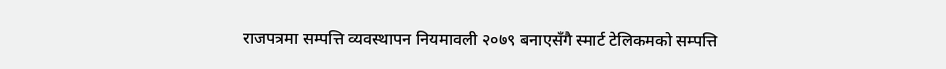राजपत्रमा सम्पत्ति व्यवस्थापन नियमावली २०७९ बनाएसँगै स्मार्ट टेलिकमको सम्पत्ति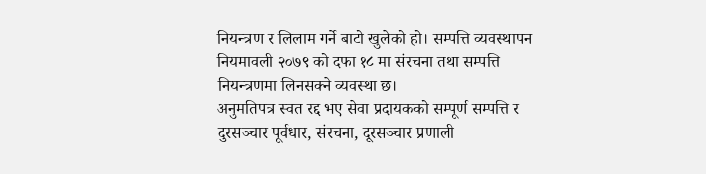नियन्त्रण र लिलाम गर्ने बाटो खुलेको हो। सम्पत्ति व्यवस्थापन नियमावली २०७९ को दफा १८ मा संरचना तथा सम्पत्ति नियन्त्रणमा लिनसक्ने व्यवस्था छ।
अनुमतिपत्र स्वत रद्द भए सेवा प्रदायकको सम्पूर्ण सम्पत्ति र दुरसञ्चार पूर्वधार, संरचना, दूरसञ्चार प्रणाली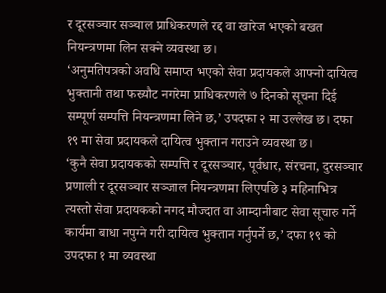र दूरसञ्चार सञ्चाल प्राधिकरणले रद्द वा खारेज भएको बखत नियन्त्रणमा लिन सक्ने व्यवस्था छ।
‘अनुमतिपत्रको अवधि समाप्त भएको सेवा प्रदायकले आफ्नो दायित्व भुक्तानी तथा फस्र्यौट नगरेमा प्राधिकरणले ७ दिनको सूचना दिई सम्पूर्ण सम्पत्ति नियन्त्रणमा लिने छ,’ उपदफा २ मा उल्लेख छ। दफा १९ मा सेवा प्रदायकले दायित्व भुक्तान गराउने व्यवस्था छ।
‘कुनै सेवा प्रदायकको सम्पत्ति र दूरसञ्चार, पूर्वधार, संरचना, दुरसञ्चार प्रणाली र दूरसञ्चार सञ्जाल नियन्त्रणमा लिएपछि ३ महिनाभित्र त्यस्तो सेवा प्रदायकको नगद मौज्दात वा आम्दानीबाट सेवा सूचारु गर्ने कार्यमा बाधा नपुग्ने गरी दायित्व भुक्तान गर्नुपर्ने छ,’ दफा १९ को उपदफा १ मा व्यवस्था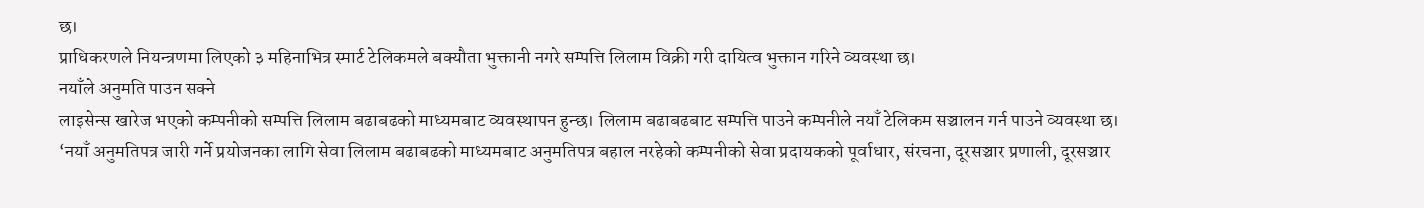छ।
प्राधिकरणले नियन्त्रणमा लिएको ३ महिनाभित्र स्मार्ट टेलिकमले बक्यौता भुक्तानी नगरे सम्पत्ति लिलाम विक्री गरी दायित्व भुक्तान गरिने व्यवस्था छ।
नयाँले अनुमति पाउन सक्ने
लाइसेन्स खारेज भएको कम्पनीको सम्पत्ति लिलाम बढाबढको माध्यमबाट व्यवस्थापन हुन्छ। लिलाम बढाबढबाट सम्पत्ति पाउने कम्पनीले नयाँ टेलिकम सञ्चालन गर्न पाउने व्यवस्था छ।
‘नयाँ अनुमतिपत्र जारी गर्ने प्रयोजनका लागि सेवा लिलाम बढाबढको माध्यमबाट अनुमतिपत्र बहाल नरहेको कम्पनीको सेवा प्रदायकको पूर्वाधार, संरचना, दूरसञ्चार प्रणाली, दूरसञ्चार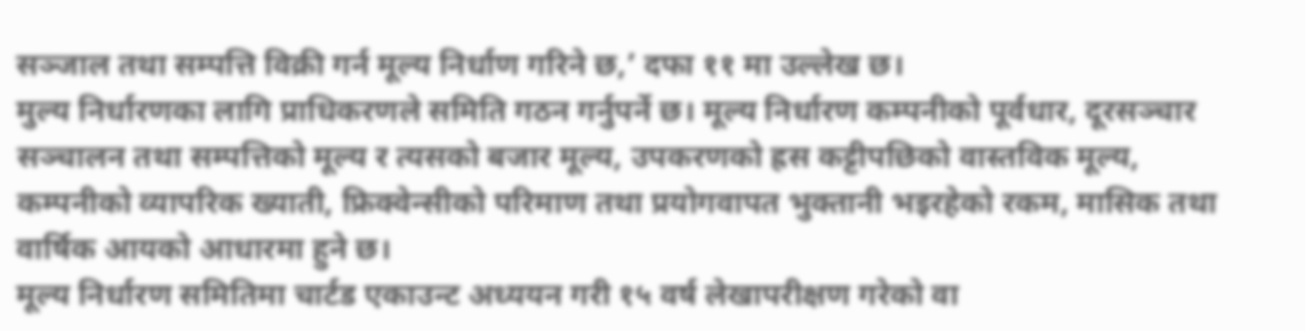सञ्जाल तथा सम्पत्ति विक्री गर्न मूल्य निर्धाण गरिने छ,’ दफा ११ मा उल्लेख छ।
मुल्य निर्धारणका लागि प्राधिकरणले समिति गठन गर्नुपर्ने छ। मूल्य निर्धारण कम्पनीको पूर्वधार, दूरसञ्चार सञ्चालन तथा सम्पत्तिको मूल्य र त्यसको बजार मूल्य, उपकरणको ह्रस कट्टीपछिको वास्तविक मूल्य, कम्पनीको व्यापरिक ख्याती, फ्रिक्वेन्सीको परिमाण तथा प्रयोगवापत भुक्तानी भइरहेको रकम, मासिक तथा वार्षिक आयको आधारमा हुने छ।
मूल्य निर्धारण समितिमा चार्टड एकाउन्ट अध्ययन गरी १५ वर्ष लेखापरीक्षण गरेको वा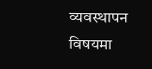व्यवस्थापन विषयमा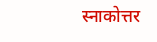स्नाकोत्तर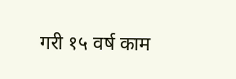गरी १५ वर्ष काम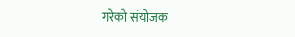गरेको संयोजक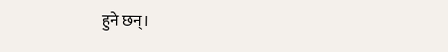हुने छन्।